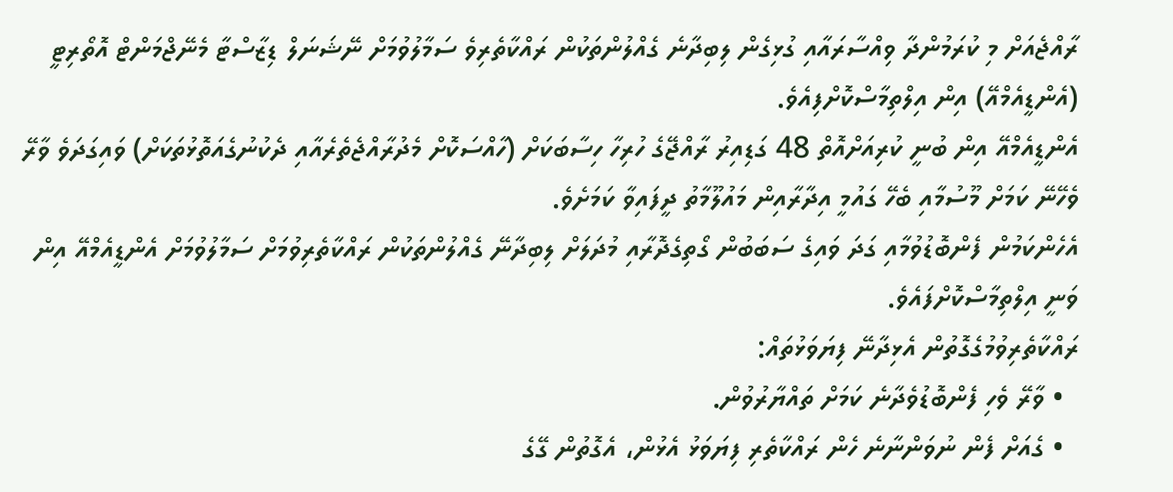ރާއްޖެއަށް މި ކުރަމުންދާ ވިއްސާރައާއި ގުޅިގެން ލިބިދާނެ ގެއްލުންތަކުން ރައްކާތެރިވެ ސަމާލުވުމަށް ނޭޝަނަލް ޑިޒާސްޓާ މެނޭޖްމަންޓް އޮތޯރިޓީ (އެންޑީއެމްއޭ) އިން އިލްތިމާސްކޮށްފިއެވެ.
އެންޑީއެމްއޭ އިން ބުނީ ކުރިއަށްއޮތް 48 ގަޑިއިރު ރާއްޖޭގެ ހުރިހާ ހިސާބަކަށް (ހާއްސަކޮށް މެދުރާއްޖެތެރެއާއި ދެކުނުގެއަތޮޅުތަކަށް) ވައިގަދަވެ ވާރޭ ވެހޭނޭ ކަމަށް މޫސުމާއި ބެހޭ ގައުމީ އިދާރާއިން މައުލޫމާތު ދީފައިވާ ކަމަށެވެ.
އެހެންކަމުން ފެންބޮޑުވުމާއި ގަދަ ވައިގެ ސަބަބުން ގޯތިގެދޮރާއި މުދަލަށް ލިބިދާނޭ ގެއްލުންތަކުން ރައްކާތެރިވުމަށް ސަމާލުވުމަށް އެންޑީއެމްއޭ އިން ވަނީ އިލްތިމާސްކޮށްފައެވެ.
ރައްކާތެރިވުމުގެގޮތުން އެޅިދާނޭ ފިޔަވަޅުތައް:
  • ވާރޭ ވެހި ފެންބޮޑުވެދާނެ ކަމަށް ތައްޔާރުވުން.
  • ގެއަށް ފެން ނުވަންނާނެ ހެން ރައްކާތެރި ފިޔަވަޅު އެޅުން، އެގޮތުން ގޭގެ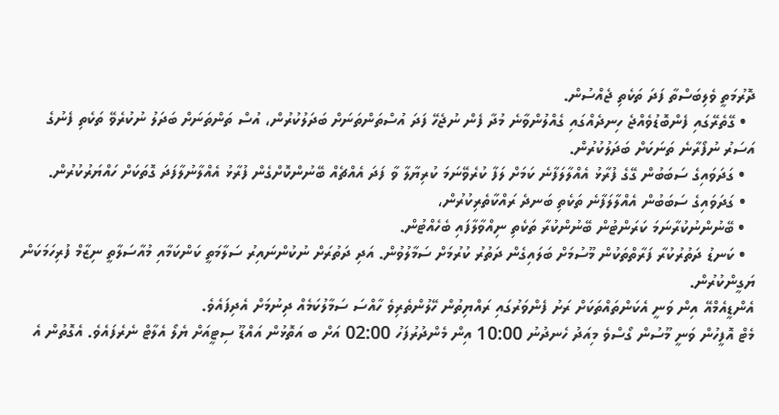ދޮރުމަތީ ވެލިބަސްތާ ފަދަ ތަކެތި ޖެއްސުން.
  • ގޭތެރޭގައި ފެންބޮޑުވެއްޖެ ހިނދެއްގައި ގެއްލުންވާނެ މުދާ ފެން ނުޖެހޭ ފަދަ އުސްތަންތަނަށް ބަދަލުކުރުން، އުސް ތަންތަނަށް ބަދަލު ނުކުރެވޭ ތަކެތި ފެނުގެ އަސަރު ނުފޯރާނެ ތަނަކަށް ބަދަލުކުރުން.
  • ގަދަވައިގެ ސަބަބުން ގޭގެ ފުރާޅު އެއްލާލަފާނެ ކަމަށް ލަފާ ކުރެވޭނަމަ ކުރިޔާލާ ވާ ފަދަ އެއްޗެއް ބޭނުންކޮށްގެން ފުރާޅު އެއްލާނުލާފަދަ ގޮތަކަށް ހައްޔަރުކުރުން.
  • ގަދަވައިގެ ސަބަބުން އެއްލާލަފާނެ ތަކެތި ބަނދެ ރައްކާތެރިކުރުން،
  • ބޭނުންނުކުރާނަމަ ކަރަންޓުން ބޭނުންކުރާ ތަކެތި ނިއްވާލާފައި ބެހެއްޓުން.
  • ކަނޑު ދަތުރުކުރާ ފަރާތްތަކުން މޫސުމަށް ބަލައިގެން ދަތުރު ކުރުމަށް ސަމާލުވުން. އަދި ދަތުރަށް ނުކުންނައިރު ސަލާމަތީ ކަންކަމާއި މުއާސަލާތީ ނިޒާމް ފުރިހަމަކަން ޔަގީންކުރުން.
އެންޑީއެމްއޭ އިން ވަނީ އެކަންތައްތަކަށް ރަށު ފެންވަރުގައި ރައްޔިތުން ހޭލުންތެރިވެ ހާއްސަ ސަމާލުކަމެއް ދިނުމަށް އެދިފައެވެ.
މެޓް އޮފީހުން ވަނީ މޫސުން ގޯސްވެ މިއަދު ހެނދުނު 10:00 އިން މެންދުރުފަހު 02:00 އަށް ބ އަތޮޅުން އައްޑޫ ސިޓީއަށް ޔެލޯ އެލާޓް ނެރެފައެވެ. އެގޮތުން އެ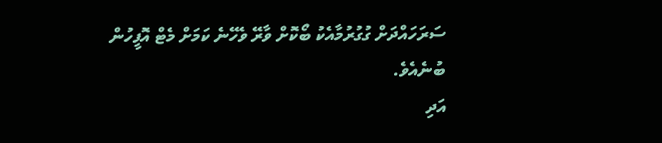ސަރަހައްދަށް ގުގުރުމާއެކު ބޯކޮށް ވާރޭ ވެހޭނެ ކަމަށް މެޓް އޮފީހުން ބުނެއެވެ.
އަދި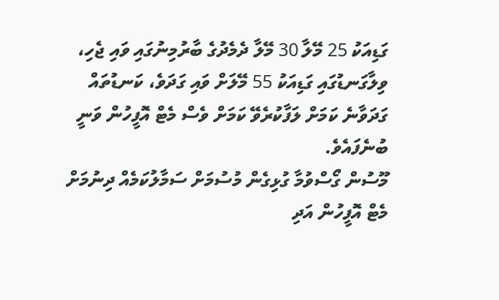ގަޑިއަކު 25 މޭލާ 30 މޭލާ ދެމެދުގެ ބާރުމިނުގައި ވައި ޖެހި، ވިލާގަނޑުގައި ގަޑިއަކު 55 މޭލަށް ވައި ގަދަވެ، ކަނޑުތައް ގަދަވާނެ ކަމަށް ލަފާކުރެވޭ ކަމަށް ވެސް މެޓް އޮފީހުން ވަނީ ބުނެފައެވެ.
މޫސުން ގޯސްވުމާ ގުޅިގެން މުސުމަށް ސަމާލުކަމެއް ދިނުމަށް މެޓް އޮފީހުން އަދި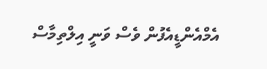އެމްއެންޑީއެފުން ވެސް ވަނީ އިލްތިމާސް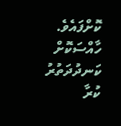ކޮށްފައެވެ. ހާއްސަކޮށް ކަނދުދަތުރު ކުރާ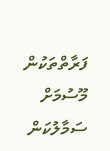ފަރާތްތަކުން މޫސުމަށް ސަމާލުކަން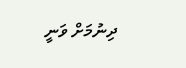ދިނުމަށް ވަނީ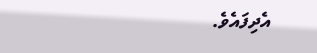އެދިފައެވެ.